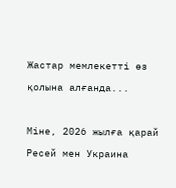Жастар мемлекетті өз қолына алғанда...

Міне, 2026 жылға қарай Ресей мен Украина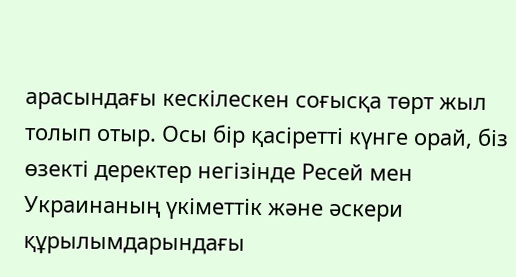арасындағы кескілескен соғысқа төрт жыл толып отыр. Осы бір қасіретті күнге орай, біз өзекті деректер негізінде Ресей мен Украинаның үкіметтік және әскери құрылымдарындағы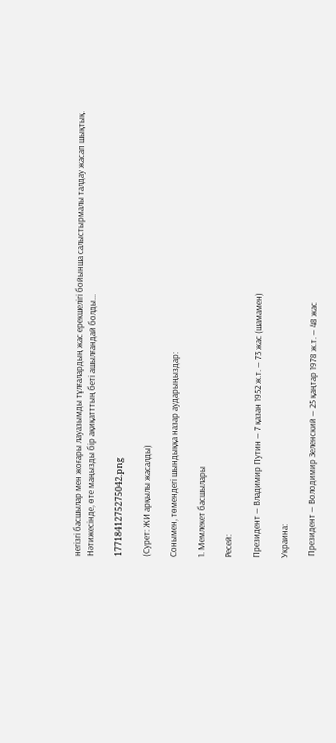негізгі басшылар мен жоғары лауазымды тұлғалардың жас ерекшелігі бойынша салыстырмалы талдау жасап шықтық. Нәтижесінде, өте маңызды бір ақиқатттың беті ашылғандай болды...

1771841275275042.png

(Сурет: ЖИ арқылы жасалды)

Сонымен, төмендегі шындыққа назар аударыңыздар:

1. Мемлекет басшылары

Ресей:

Президент — Владимир Путин — 7 қазан 1952 ж.т. — 73 жас (шамамен)

Украина:

 Президент — Володимир Зеленский — 25 қаңтар 1978 ж.т. — 48 жас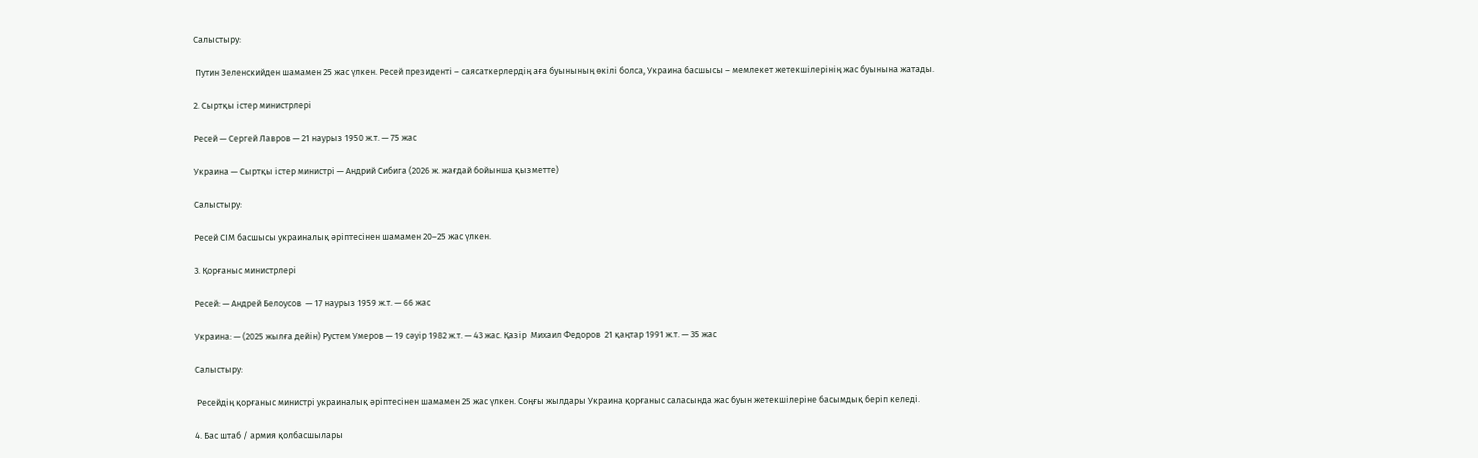Салыстыру:

 Путин Зеленскийден шамамен 25 жас үлкен. Ресей президенті – саясаткерлердің аға буынының өкілі болса, Украина басшысы – мемлекет жетекшілерінің жас буынына жатады.

2. Сыртқы істер министрлері

Ресей — Сергей Лавров — 21 наурыз 1950 ж.т. — 75 жас

Украина — Сыртқы істер министрі — Андрий Сибига (2026 ж. жағдай бойынша қызметте)

Салыстыру:

Ресей СІМ басшысы украиналық әріптесінен шамамен 20–25 жас үлкен.

3. Қорғаныс министрлері

Ресей: — Андрей Белоусов  — 17 наурыз 1959 ж.т. — 66 жас

Украина: — (2025 жылға дейін) Рустем Умеров — 19 сәуір 1982 ж.т. — 43 жас. Қазір  Михаил Федоров  21 қаңтар 1991 ж.т. — 35 жас

Салыстыру:

 Ресейдің қорғаныс министрі украиналық әріптесінен шамамен 25 жас үлкен. Соңғы жылдары Украина қорғаныс саласында жас буын жетекшілеріне басымдық беріп келеді.

4. Бас штаб / армия қолбасшылары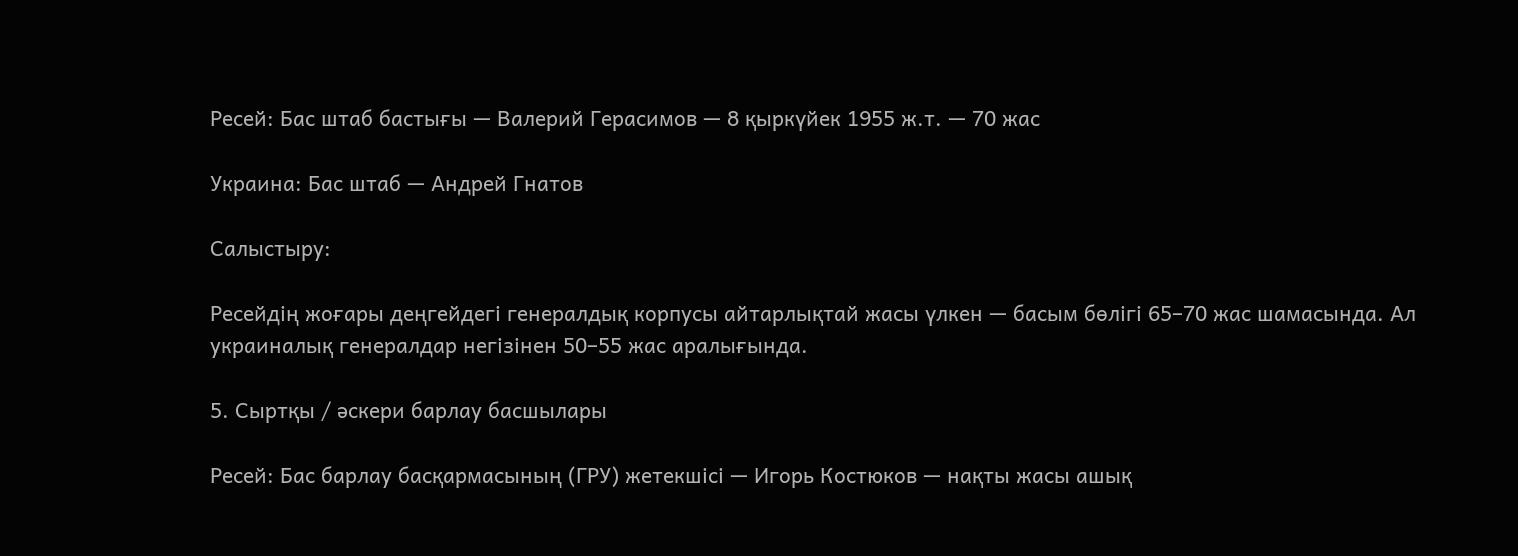Ресей: Бас штаб бастығы — Валерий Герасимов — 8 қыркүйек 1955 ж.т. — 70 жас

Украина: Бас штаб — Андрей Гнатов

Салыстыру:

Ресейдің жоғары деңгейдегі генералдық корпусы айтарлықтай жасы үлкен — басым бөлігі 65–70 жас шамасында. Ал украиналық генералдар негізінен 50–55 жас аралығында.

5. Сыртқы / әскери барлау басшылары

Ресей: Бас барлау басқармасының (ГРУ) жетекшісі — Игорь Костюков — нақты жасы ашық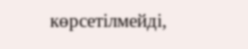көрсетілмейді,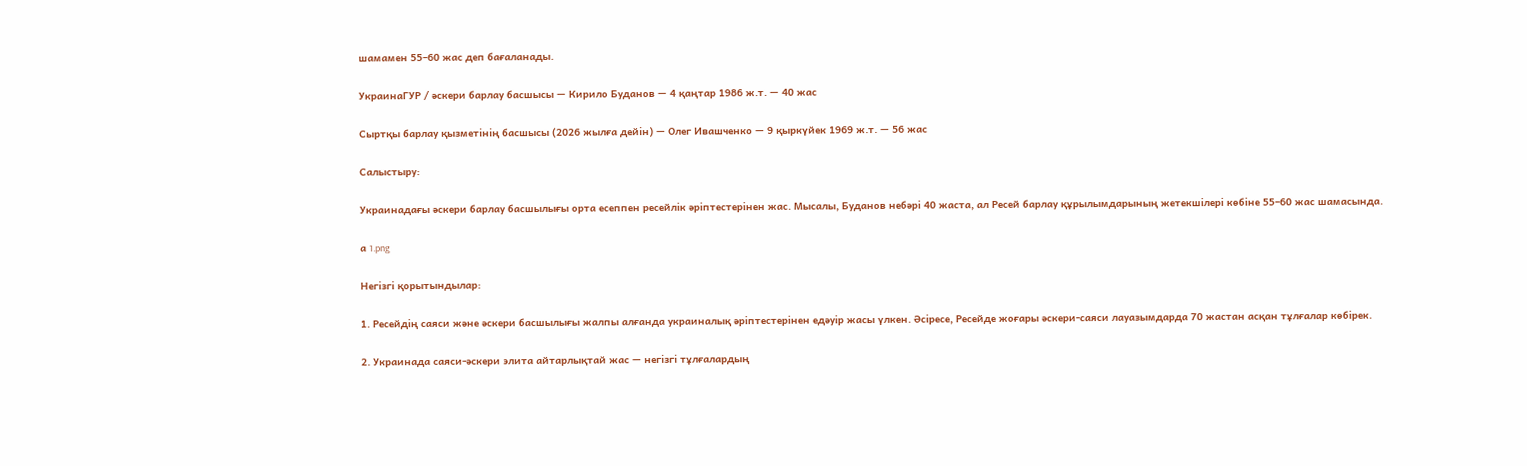шамамен 55–60 жас деп бағаланады.

УкраинаГУР / әскери барлау басшысы — Кирило Буданов — 4 қаңтар 1986 ж.т. — 40 жас

Сыртқы барлау қызметінің басшысы (2026 жылға дейін) — Олег Ивашченко — 9 қыркүйек 1969 ж.т. — 56 жас

Салыстыру:

Украинадағы әскери барлау басшылығы орта есеппен ресейлік әріптестерінен жас. Мысалы, Буданов небәрі 40 жаста, ал Ресей барлау құрылымдарының жетекшілері көбіне 55–60 жас шамасында.

а 1.png

Негізгі қорытындылар:

1. Ресейдің саяси және әскери басшылығы жалпы алғанда украиналық әріптестерінен едәуір жасы үлкен. Әсіресе, Ресейде жоғары әскери-саяси лауазымдарда 70 жастан асқан тұлғалар көбірек.

2. Украинада саяси-әскери элита айтарлықтай жас — негізгі тұлғалардың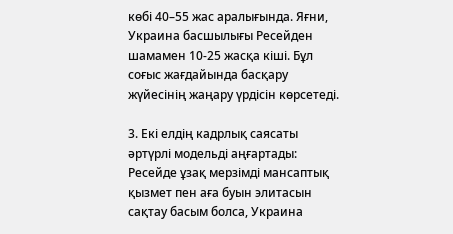көбі 40–55 жас аралығында. Яғни, Украина басшылығы Ресейден шамамен 10‑25 жасқа кіші. Бұл соғыс жағдайында басқару жүйесінің жаңару үрдісін көрсетеді.

3. Екі елдің кадрлық саясаты әртүрлі модельді аңғартады: Ресейде ұзақ мерзімді мансаптық қызмет пен аға буын элитасын сақтау басым болса, Украина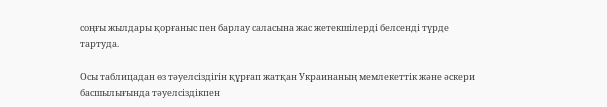соңғы жылдары қорғаныс пен барлау саласына жас жетекшілерді белсенді түрде тартуда.

Осы таблицадан өз тәуелсіздігін құрғап жатқан Украинаның мемлекеттік және әскери басшылығында тәуелсіздікпен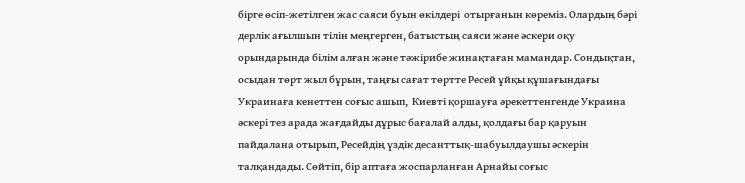бірге өсіп‑жетілген жас саяси буын өкілдері  отырғанын көреміз. Олардың бәрі дерлік ағылшын тілін меңгерген, батыстың саяси және әскери оқу орындарында білім алған және тәжірибе жинақтаған мамандар. Сондықтан, осыдан төрт жыл бұрын, таңғы сағат төртте Ресей ұйқы құшағындағы Украинаға кенеттен соғыс ашып,  Киевті қоршауға әрекеттенгенде Украина әскері тез арада жағдайды дұрыс бағалай алды, қолдағы бар қаруын пайдалана отырып, Ресейдің үздік десанттық‑шабуылдаушы әскерін талқандады. Сөйтіп, бір аптаға жоспарланған Арнайы соғыс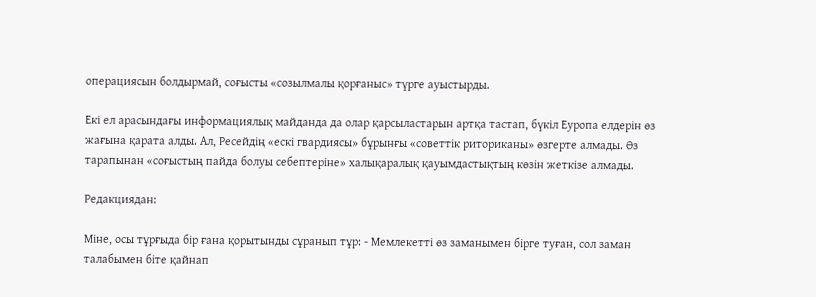операциясын болдырмай, соғысты «созылмалы қорғаныс» түрге ауыстырды.

Екі ел арасындағы информациялық майданда да олар қарсыластарын артқа тастап, бүкіл Еуропа елдерін өз жағына қарата алды. Ал, Ресейдің «ескі гвардиясы» бұрынғы «советтік риториканы» өзгерте алмады. Өз тарапынан «соғыстың пайда болуы себептеріне» халықаралық қауымдастықтың көзін жеткізе алмады.

Редакциядан:

Міне, осы тұрғыда бір ғана қорытынды сұранып тұр: ‑ Мемлекетті өз заманымен бірге туған, сол заман талабымен біте қайнап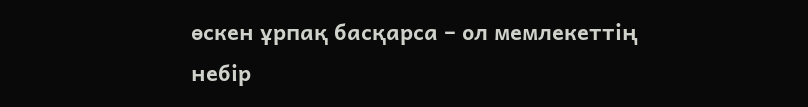өскен ұрпақ басқарса – ол мемлекеттің небір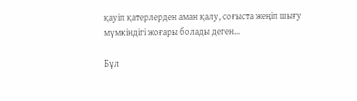қауіп қатерлерден аман қалу, соғыста жеңіп шығу мүмкіндігі жоғары болады деген...

Бұл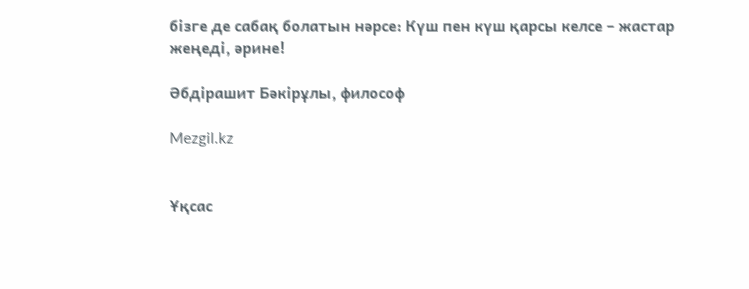бізге де сабақ болатын нәрсе: Күш пен күш қарсы келсе – жастар жеңеді, әрине!

Әбдірашит Бәкірұлы, философ

Mezgil.kz


Ұқсас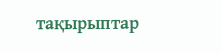тақырыптар